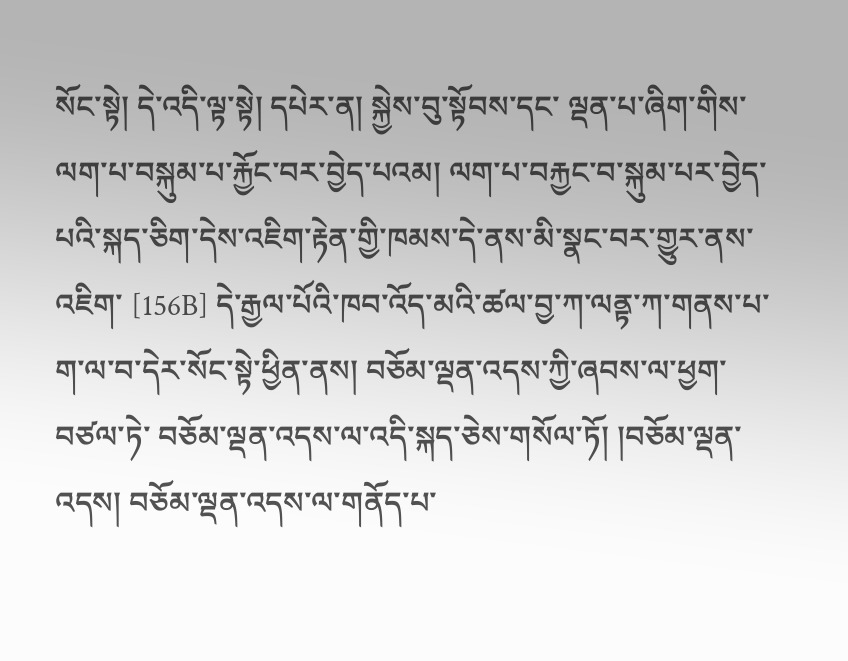སོང་སྟེ། དེ་འདི་ལྟ་སྟེ། དཔེར་ན། སྐྱེས་བུ་སྟོབས་དང་ ལྡན་པ་ཞིག་གིས་ལག་པ་བསྐུམ་པ་རྐྱོང་བར་བྱེད་པའམ། ལག་པ་བརྐྱང་བ་སྐུམ་པར་བྱེད་པའི་སྐད་ཅིག་དེས་འཇིག་རྟེན་གྱི་ཁམས་དེ་ནས་མི་སྣང་བར་གྱུར་ནས་འཇིག་ [156B] དེ་རྒྱལ་པོའི་ཁབ་འོད་མའི་ཚལ་བྱ་ཀ་ལནྟ་ཀ་གནས་པ་ག་ལ་བ་དེར་སོང་སྟེ་ཕྱིན་ནས། བཅོམ་ལྡན་འདས་ཀྱི་ཞབས་ལ་ཕྱག་བཙལ་ཏེ་ བཅོམ་ལྡན་འདས་ལ་འདི་སྐད་ཅེས་གསོལ་ཏོ། །བཅོམ་ལྡན་འདས། བཅོམ་ལྡན་འདས་ལ་གནོད་པ་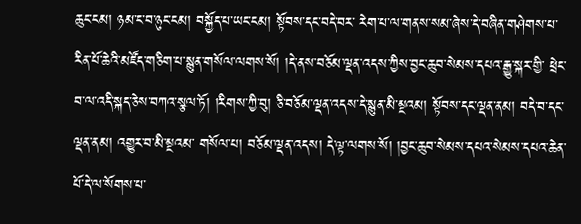ཆུང་ངམ། ཉམ་ང་བ་ཉུང་ངམ། བསྐྱོད་པ་ཡང་ངམ། སྟོབས་དང་བདེ་བར་ རེག་པ་ལ་གནས་སམ་ཞེས་དེ་བཞིན་གཤེགས་པ་རིན་པོ་ཆེའི་མཛོད་གཅིག་པ་སྙུན་གསོལ་ལགས་སོ། །དེ་ནས་བཅོམ་ལྡན་འདས་ཀྱིས་བྱང་ཆུབ་སེམས་དཔའ་རྒྱུ་སྐར་གྱི་ ཕྲེང་བ་ལ་འདི་སྐད་ཅེས་བཀའ་སྩལ་ཏོ། །རིགས་ཀྱི་བུ། ཅི་བཅོམ་ལྡན་འདས་དེ་སྙུན་མི་མྔའམ། སྟོབས་དང་ལྡན་ནམ། བདེ་བ་དང་ལྡན་ནམ། འགྱུར་བ་མི་མྔའམ་ གསོལ་པ། བཅོམ་ལྡན་འདས། དེ་ལྟ་ལགས་སོ། །བྱང་ཆུབ་སེམས་དཔའ་སེམས་དཔའ་ཆེན་པོ་དེ་ལ་སོགས་པ་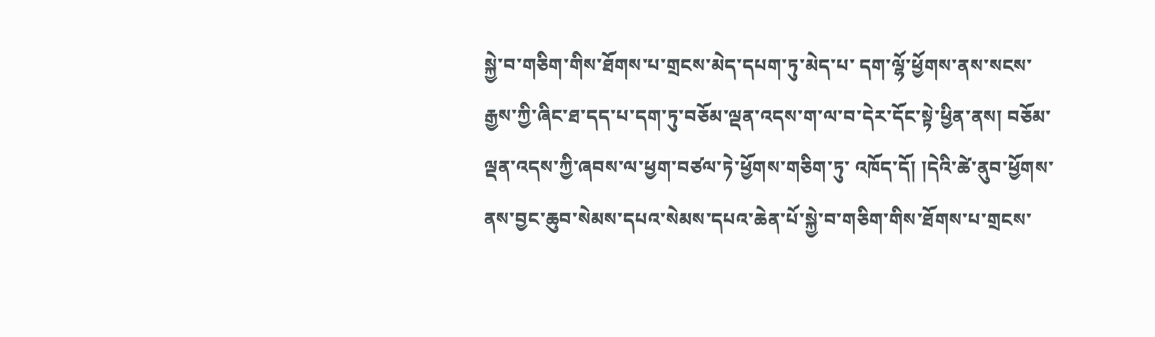སྐྱེ་བ་གཅིག་གིས་ཐོགས་པ་གྲངས་མེད་དཔག་ཏུ་མེད་པ་ དག་ལྷོ་ཕྱོགས་ནས་སངས་རྒྱས་ཀྱི་ཞིང་ཐ་དད་པ་དག་ཏུ་བཅོམ་ལྡན་འདས་ག་ལ་བ་དེར་དོང་སྟེ་ཕྱིན་ནས། བཅོམ་ལྡན་འདས་ཀྱི་ཞབས་ལ་ཕྱག་བཙལ་ཏེ་ཕྱོགས་གཅིག་ཏུ་ འཁོད་དོ། །དེའི་ཚེ་ནུབ་ཕྱོགས་ནས་བྱང་ཆུབ་སེམས་དཔའ་སེམས་དཔའ་ཆེན་པོ་སྐྱེ་བ་གཅིག་གིས་ཐོགས་པ་གྲངས་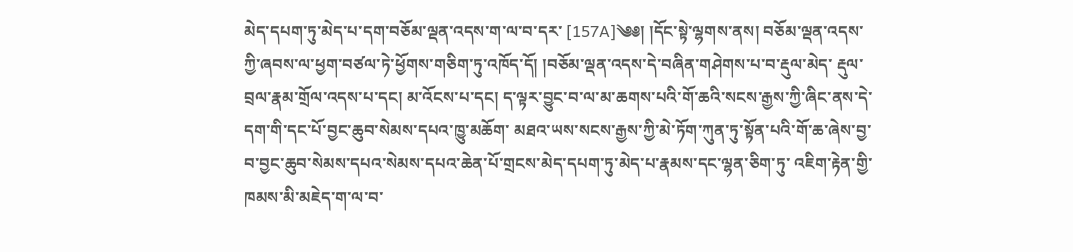མེད་དཔག་ཏུ་མེད་པ་དག་བཅོམ་ལྡན་འདས་ག་ལ་བ་དར་ [157A]༄༅། །དོང་སྟེ་ལྷགས་ནས། བཅོམ་ལྡན་འདས་ཀྱི་ཞབས་ལ་ཕྱག་བཙལ་ཏེ་ཕྱོགས་གཅིག་ཏུ་འཁོད་དོ། །བཅོམ་ལྡན་འདས་དེ་བཞིན་གཤེགས་པ་བ་རྡུལ་མེད་ རྡུལ་བྲལ་རྣམ་གྲོལ་འདས་པ་དང། མ་འོངས་པ་དང། ད་ལྟར་བྱུང་བ་ལ་མ་ཆགས་པའི་གོ་ཆའི་སངས་རྒྱས་ཀྱི་ཞིང་ནས་དེ་དག་གི་དང་པོ་བྱང་ཆུབ་སེམས་དཔའ་ཁྱུ་མཆོག་ མཐའ་ཡས་སངས་རྒྱས་ཀྱི་མེ་ཏོག་ཀུན་ཏུ་སྟོན་པའི་གོ་ཆ་ཞེས་བྱ་བ་བྱང་ཆུབ་སེམས་དཔའ་སེམས་དཔའ་ཆེན་པོ་གྲངས་མེད་དཔག་ཏུ་མེད་པ་རྣམས་དང་ལྷན་ཅིག་ཏུ་ འཇིག་རྟེན་གྱི་ཁམས་མི་མཇེད་ག་ལ་བ་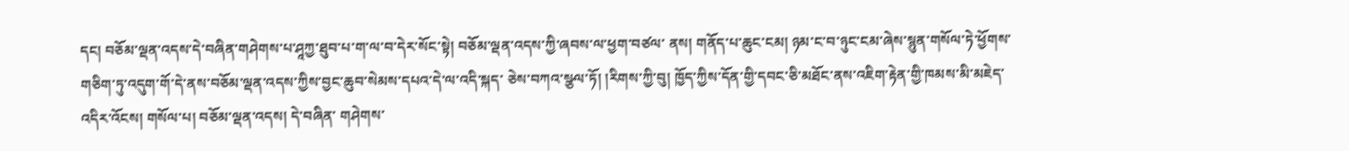དང། བཅོམ་ལྡན་འདས་དེ་བཞིན་གཤེགས་པ་ཤཱཀྱ་ཐུབ་པ་ག་ལ་བ་དེར་སོང་སྟེ། བཅོམ་ལྡན་འདས་ཀྱི་ཞབས་ལ་ཕྱག་བཙལ་ ནས། གནོད་པ་ཆུང་ངམ། ཉམ་ང་བ་ཉུང་ངམ་ཞེས་སྙུན་གསོལ་ཏེ་ཕྱོགས་གཅིག་ཏུ་འདུག་གོ་དེ་ནས་བཅོམ་ལྡན་འདས་ཀྱིས་བྱང་ཆུབ་སེམས་དཔའ་དེ་ལ་འདི་སྐད་ ཅེས་བཀའ་སྩལ་ཏོ། །རིགས་ཀྱི་བུ། ཁྱོད་ཀྱིས་དོན་གྱི་དབང་ཅི་མཐོང་ནས་འཇིག་རྟེན་གྱི་ཁམས་མི་མཇེད་འདིར་འོངས། གསོལ་པ། བཅོམ་ལྡན་འདས། དེ་བཞིན་ གཤེགས་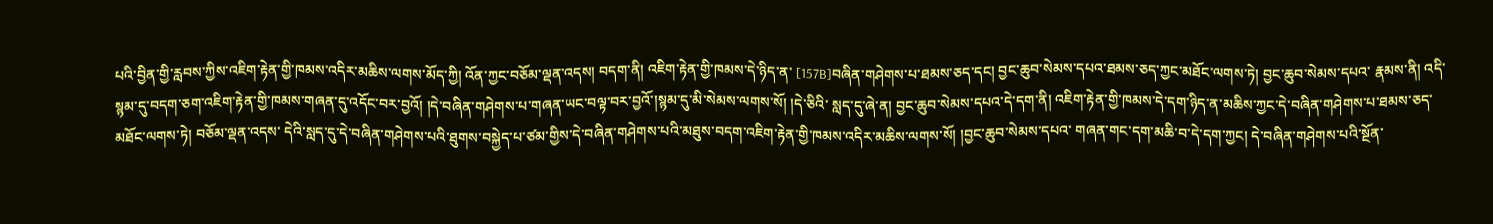པའི་བྱིན་གྱི་རླབས་ཀྱིས་འཇིག་རྟེན་གྱི་ཁམས་འདིར་མཆིས་ལགས་མོད་ཀྱི། འོན་ཀྱང་བཅོམ་ལྡན་འདས། བདག་ནི། འཇིག་རྟེན་གྱི་ཁམས་དེ་ཉིད་ན་ [157B]བཞིན་གཤེགས་པ་ཐམས་ཅད་དང། བྱང་ཆུབ་སེམས་དཔའ་ཐམས་ཅད་ཀྱང་མཐོང་ལགས་ཏེ། བྱང་ཆུབ་སེམས་དཔའ་ རྣམས་ནི། འདི་སྙམ་དུ་བདག་ཅག་འཇིག་རྟེན་གྱི་ཁམས་གཞན་དུ་འདོང་བར་བྱའོ། །དེ་བཞིན་གཤེགས་པ་གཞན་ཡང་བལྟ་བར་བྱའོ་།སྙམ་དུ་མི་སེམས་ལགས་སོ། །དེ་ཅིའི་ སླད་དུ་ཞེ་ན། བྱང་ཆུབ་སེམས་དཔའ་དེ་དག་ནི། འཇིག་རྟེན་གྱི་ཁམས་དེ་དག་ཉིད་ན་མཆིས་ཀྱང་དེ་བཞིན་གཤེགས་པ་ཐམས་ཅད་མཐོང་ལགས་ཏེ། བཅོམ་ལྡན་འདས་ དེའི་སླད་དུ་དེ་བཞིན་གཤེགས་པའི་ཐུགས་བསྐྱེད་པ་ཙམ་གྱིས་དེ་བཞིན་གཤེགས་པའི་མཐུས་བདག་འཇིག་རྟེན་གྱི་ཁམས་འདིར་མཆིས་ལགས་སོ། །བྱང་ཆུབ་སེམས་དཔའ་ གཞན་གང་དག་མཆི་བ་དེ་དག་ཀྱང། དེ་བཞིན་གཤེགས་པའི་སྔོན་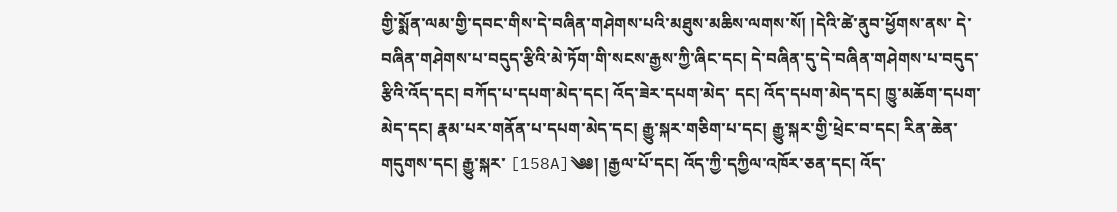གྱི་སྨོན་ལམ་གྱི་དབང་གིས་དེ་བཞིན་གཤེགས་པའི་མཐུས་མཆིས་ལགས་སོ། །དེའི་ཚེ་ནུབ་ཕྱོགས་ནས་ དེ་བཞིན་གཤེགས་པ་བདུད་རྩིའི་མེ་ཏོག་གི་སངས་རྒྱས་ཀྱི་ཞིང་དང། དེ་བཞིན་དུ་དེ་བཞིན་གཤེགས་པ་བདུད་རྩིའི་འོད་དང། བཀོད་པ་དཔག་མེད་དང། འོད་ཟེར་དཔག་མེད་ དང། འོད་དཔག་མེད་དང། ཁྱུ་མཆོག་དཔག་མེད་དང། རྣམ་པར་གནོན་པ་དཔག་མེད་དང། རྒྱུ་སྐར་གཅིག་པ་དང། རྒྱུ་སྐར་གྱི་ཕྲེང་བ་དང། རིན་ཆེན་གདུགས་དང། རྒྱུ་སྐར་ [158A]༄༅། །རྒྱལ་པོ་དང། འོད་ཀྱི་དཀྱིལ་འཁོར་ཅན་དང། འོད་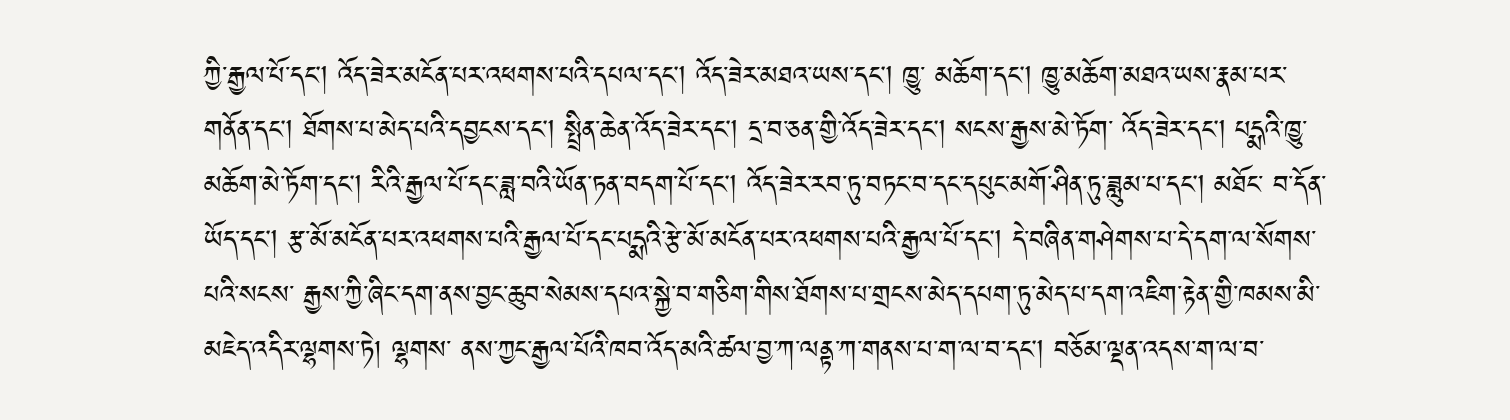ཀྱི་རྒྱལ་པོ་དང། འོད་ཟེར་མངོན་པར་འཕགས་པའི་དཔལ་དང། འོད་ཟེར་མཐའ་ཡས་དང། ཁྱུ་ མཆོག་དང། ཁྱུ་མཆོག་མཐའ་ཡས་རྣམ་པར་གནོན་དང། ཐོགས་པ་མེད་པའི་དབྱངས་དང། སྤྲིན་ཆེན་འོད་ཟེར་དང། དྲ་བ་ཅན་གྱི་འོད་ཟེར་དང། སངས་རྒྱས་མེ་ཏོག་ འོད་ཟེར་དང། པདྨའི་ཁྱུ་མཆོག་མེ་ཏོག་དང། རིའི་རྒྱལ་པོ་དང་ཟླ་བའི་ཡོན་ཏན་བདག་པོ་དང། འོད་ཟེར་རབ་ཏུ་བཏང་བ་དང་དཔུང་མགོ་ཤིན་ཏུ་ཟླུམ་པ་དང། མཐོང་ བ་དོན་ཡོད་དང། རྩ་མོ་མངོན་པར་འཕགས་པའི་རྒྱལ་པོ་དང་པདྨའི་རྩེ་མོ་མངོན་པར་འཕགས་པའི་རྒྱལ་པོ་དང། དེ་བཞིན་གཤེགས་པ་དེ་དག་ལ་སོགས་པའི་སངས་ རྒྱས་ཀྱི་ཞིང་དག་ནས་བྱང་ཆུབ་སེམས་དཔའ་སྐྱེ་བ་གཅིག་གིས་ཐོགས་པ་གྲངས་མེད་དཔག་ཏུ་མེད་པ་དག་འཇིག་རྟེན་གྱི་ཁམས་མི་མཇེད་འདིར་ལྷགས་ཏེ། ལྷགས་ ནས་ཀྱང་རྒྱལ་པོའི་ཁབ་འོད་མའི་ཚལ་བྱ་ཀ་ལནྟ་ཀ་གནས་པ་ག་ལ་བ་དང། བཅོམ་ལྡན་འདས་ག་ལ་བ་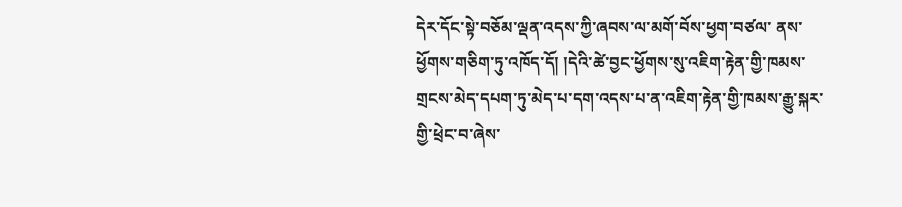དེར་དོང་སྟེ་བཅོམ་ལྡན་འདས་ཀྱི་ཞབས་ལ་མགོ་བོས་ཕྱག་བཙལ་ ནས་ཕྱོགས་གཅིག་ཏུ་འཁོད་དོ། །དེའི་ཚེ་བྱང་ཕྱོགས་སུ་འཇིག་རྟེན་གྱི་ཁམས་གྲངས་མེད་དཔག་ཏུ་མེད་པ་དག་འདས་པ་ན་འཇིག་རྟེན་གྱི་ཁམས་རྒྱུ་སྐར་གྱི་ཕྲེང་བ་ཞེས་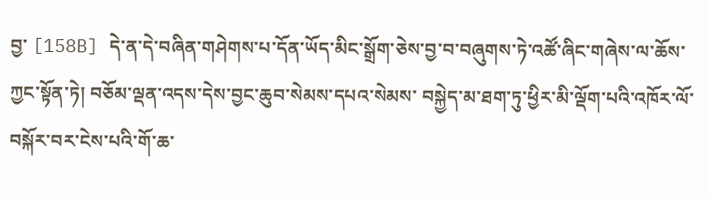བྱ་ [158B] དེ་ན་དེ་བཞིན་གཤེགས་པ་དོན་ཡོད་མིང་སྒྲོག་ཅེས་བྱ་བ་བཞུགས་ཏེ་འཚོ་ཞིང་གཞེས་ལ་ཆོས་ཀྱང་སྟོན་ཏེ། བཅོམ་ལྡན་འདས་དེས་བྱང་ཆུབ་སེམས་དཔའ་སེམས་ བསྐྱེད་མ་ཐག་ཏུ་ཕྱིར་མི་ལྡོག་པའི་འཁོར་ལོ་བསྐོར་བར་ངེས་པའི་གོ་ཆ་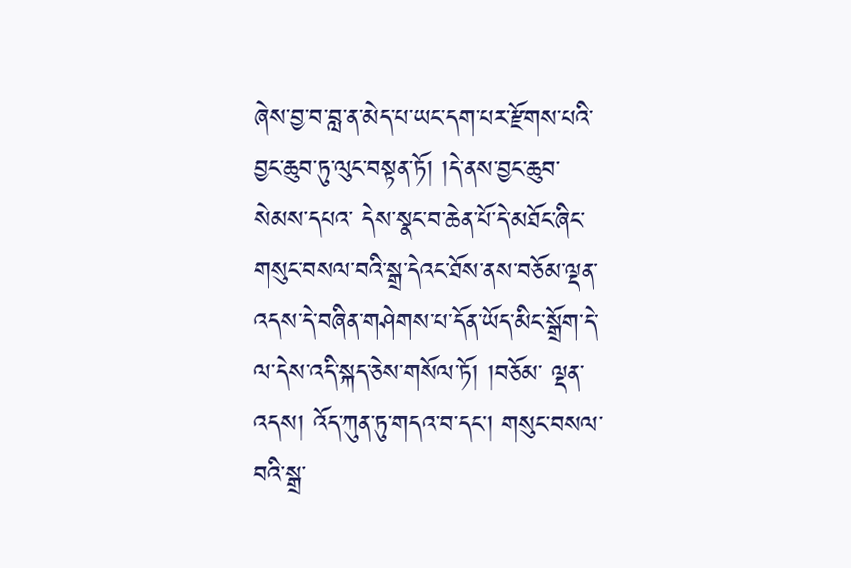ཞེས་བྱ་བ་བླ་ན་མེད་པ་ཡང་དག་པར་རྫོགས་པའི་བྱང་ཆུབ་ཏུ་ལུང་བསྟན་ཏོ། །དེ་ནས་བྱང་ཆུབ་སེམས་དཔའ་ དེས་སྣང་བ་ཆེན་པོ་དེ་མཐོང་ཞིང་གསུང་བསལ་བའི་སྒྲ་དེའང་ཐོས་ནས་བཅོམ་ལྡན་འདས་དེ་བཞིན་གཤེགས་པ་དོན་ཡོད་མིང་སྒྲོག་དེ་ལ་དེས་འདི་སྐད་ཅེས་གསོལ་ཏོ། །བཅོམ་ ལྡན་འདས། འོད་ཀུན་ཏུ་གདའ་བ་དང། གསུང་བསལ་བའི་སྒྲ་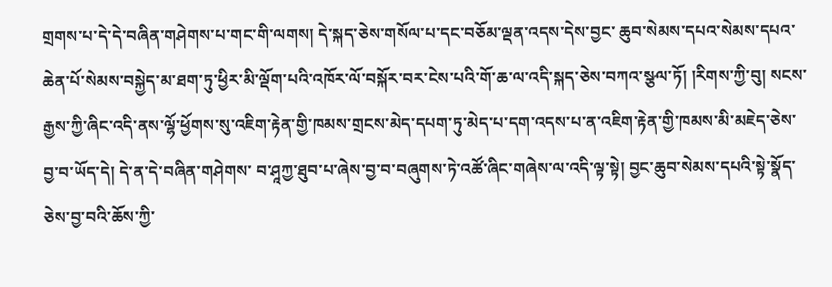གྲགས་པ་དེ་དེ་བཞིན་གཤེགས་པ་གང་གི་ལགས། དེ་སྐད་ཅེས་གསོལ་པ་དང་བཅོམ་ལྡན་འདས་དེས་བྱང་ ཆུབ་སེམས་དཔའ་སེམས་དཔའ་ཆེན་པོ་སེམས་བསྐྱེད་མ་ཐག་ཏུ་ཕྱིར་མི་ལྡོག་པའི་འཁོར་ལོ་བསྐོར་བར་ངེས་པའི་གོ་ཆ་ལ་འདི་སྐད་ཅེས་བཀའ་སྩལ་ཏོ། །རིགས་ཀྱི་བུ། སངས་ རྒྱས་ཀྱི་ཞིང་འདི་ནས་ལྷོ་ཕྱོགས་སུ་འཇིག་རྟེན་གྱི་ཁམས་གྲངས་མེད་དཔག་ཏུ་མེད་པ་དག་འདས་པ་ན་འཇིག་རྟེན་གྱི་ཁམས་མི་མཇེད་ཅེས་བྱ་བ་ཡོད་དེ། དེ་ན་དེ་བཞིན་གཤེགས་ བ་ཤཱཀྱ་ཐུབ་པ་ཞེས་བྱ་བ་བཞུགས་ཏེ་འཚོ་ཞིང་གཞེས་ལ་འདི་ལྟ་སྟེ། བྱང་ཆུབ་སེམས་དཔའི་སྟེ་སྣོད་ཅེས་བྱ་བའི་ཆོས་ཀྱི་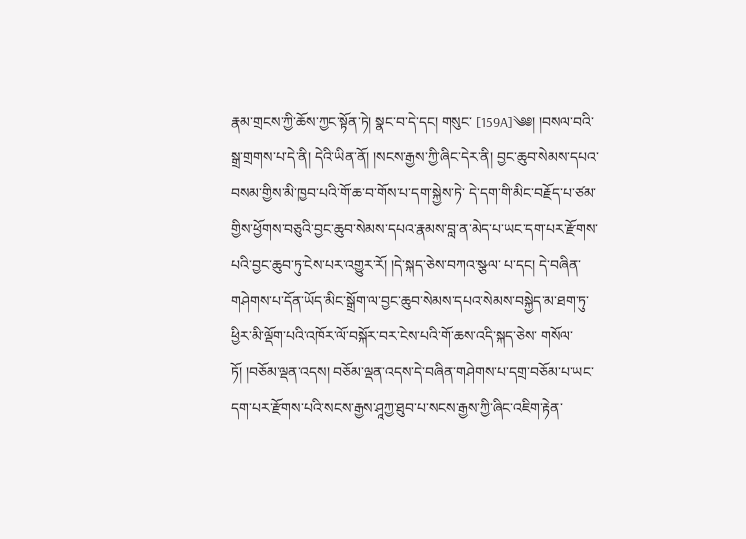རྣམ་གྲངས་ཀྱི་ཆོས་ཀྱང་སྟོན་ཏེ། སྣང་བ་དེ་དང། གསུང་ [159A]༄༅། །བསལ་བའི་སྒྲ་གྲགས་པ་དེ་ནི། དེའི་ཡིན་ནོ། །སངས་རྒྱས་ཀྱི་ཞིང་དེར་ནི། བྱང་ཆུབ་སེམས་དཔའ་བསམ་གྱིས་མི་ཁྱབ་པའི་གོ་ཆ་བ་གོས་པ་དག་སྐྱེས་ཏེ་ དེ་དག་གི་མིང་བརྗོད་པ་ཙམ་གྱིས་ཕྱོགས་བཅུའི་བྱང་ཆུབ་སེམས་དཔའ་རྣམས་བླ་ན་མེད་པ་ཡང་དག་པར་རྫོགས་པའི་བྱང་ཆུབ་ཏུ་ངེས་པར་འགྱུར་རོ། །དེ་སྐད་ཅེས་བཀའ་སྩལ་ པ་དང། དེ་བཞིན་གཤེགས་པ་དོན་ཡོད་མིང་སྒྲོག་ལ་བྱང་ཆུབ་སེམས་དཔའ་སེམས་བསྐྱེད་མ་ཐག་ཏུ་ཕྱིར་མི་ལྡོག་པའི་འཁོར་ལོ་བསྐོར་བར་ངེས་པའི་གོ་ཆས་འདི་སྐད་ཅེས་ གསོལ་ཏོ། །བཅོམ་ལྡན་འདས། བཅོམ་ལྡན་འདས་དེ་བཞིན་གཤེགས་པ་དགྲ་བཅོམ་པ་ཡང་དག་པར་རྫོགས་པའི་སངས་རྒྱས་ཤཱཀྱ་ཐུབ་པ་སངས་རྒྱས་ཀྱི་ཞིང་འཇིག་རྟེན་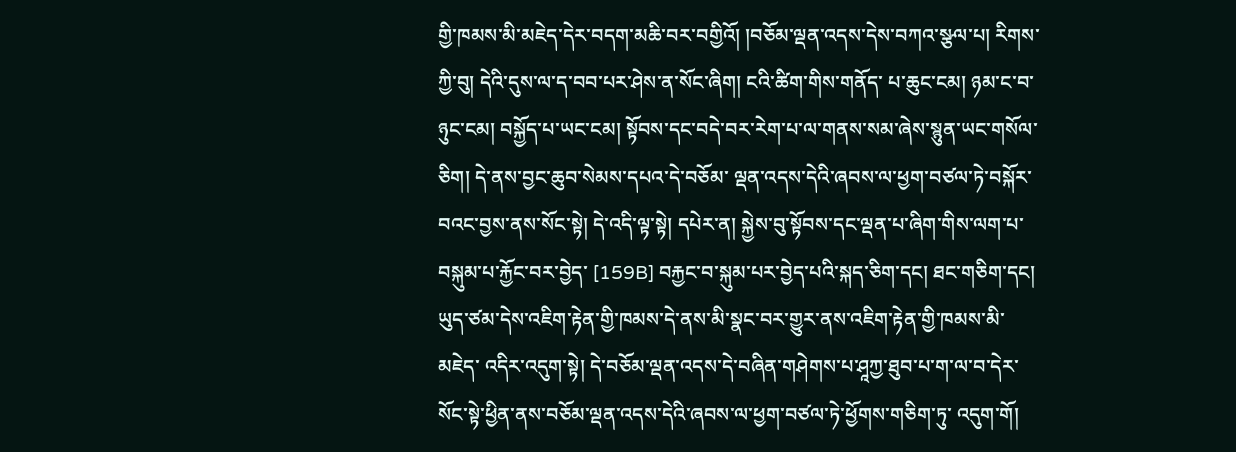གྱི་ཁམས་མི་མཇེད་དེར་བདག་མཆི་བར་བགྱིའོ། །བཅོམ་ལྡན་འདས་དེས་བཀའ་སྩལ་པ། རིགས་ཀྱི་བུ། དེའི་དུས་ལ་ད་བབ་པར་ཤེས་ན་སོང་ཞིག། ངའི་ཚིག་གིས་གནོད་ པ་ཆུང་ངམ། ཉམ་ང་བ་ཉུང་ངམ། བསྐྱོད་པ་ཡང་ངམ། སྟོབས་དང་བདེ་བར་རེག་པ་ལ་གནས་སམ་ཞེས་སྙུན་ཡང་གསོལ་ཅིག། དེ་ནས་བྱང་ཆུབ་སེམས་དཔའ་དེ་བཅོམ་ ལྡན་འདས་དེའི་ཞབས་ལ་ཕྱག་བཙལ་ཏེ་བསྐོར་བའང་བྱས་ནས་སོང་སྟེ། དེ་འདི་ལྟ་སྟེ། དཔེར་ན། སྐྱེས་བུ་སྟོབས་དང་ལྡན་པ་ཞིག་གིས་ལག་པ་བསྐུམ་པ་རྐྱོང་བར་བྱེད་ [159B] བརྐྱང་བ་སྐུམ་པར་བྱེད་པའི་སྐད་ཅིག་དང། ཐང་གཅིག་དང། ཡུད་ཙམ་དེས་འཇིག་རྟེན་གྱི་ཁམས་དེ་ནས་མི་སྣང་བར་གྱུར་ནས་འཇིག་རྟེན་གྱི་ཁམས་མི་མཇེད་ འདིར་འདུག་སྟེ། དེ་བཅོམ་ལྡན་འདས་དེ་བཞིན་གཤེགས་པ་ཤཱཀྱ་ཐུབ་པ་ག་ལ་བ་དེར་སོང་སྟེ་ཕྱིན་ནས་བཅོམ་ལྡན་འདས་དེའི་ཞབས་ལ་ཕྱག་བཙལ་ཏེ་ཕྱོགས་གཅིག་ཏུ་ འདུག་གོ།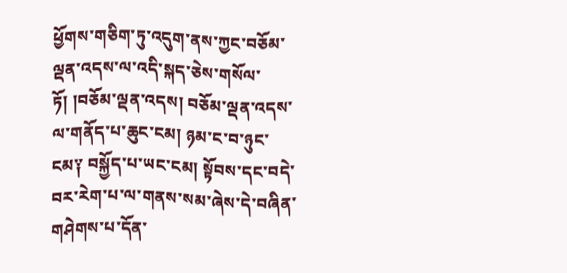ཕྱོགས་གཅིག་ཏུ་འདུག་ནས་ཀྱང་བཅོམ་ལྡན་འདས་ལ་འདི་སྐད་ཅེས་གསོལ་ཏོ། །བཅོམ་ལྡན་འདས། བཅོམ་ལྡན་འདས་ལ་གནོད་པ་ཆུང་ངམ། ཉམ་ང་བ་ཉུང་ ངམ༑ བསྐྱོད་པ་ཡང་ངམ། སྟོབས་དང་བདེ་བར་རེག་པ་ལ་གནས་སམ་ཞེས་དེ་བཞིན་གཤེགས་པ་དོན་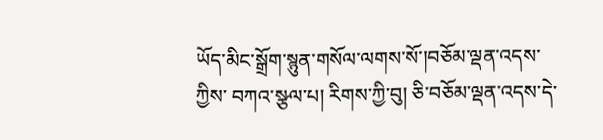ཡོད་མིང་སྒྲོག་སྙུན་གསོལ་ལགས་སོ་།བཅོམ་ལྡན་འདས་ཀྱིས་ བཀའ་སྩལ་པ། རིགས་ཀྱི་བུ། ཅི་བཅོམ་ལྡན་འདས་དེ་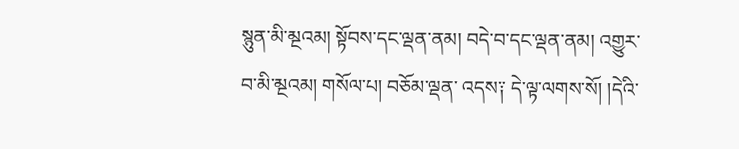སྙུན་མི་མྔའམ། སྟོབས་དང་ལྡན་ནམ། བདེ་བ་དང་ལྡན་ནམ། འགྱུར་བ་མི་མྔའམ། གསོལ་པ། བཅོམ་ལྡན་ འདས༑ དེ་ལྟ་ལགས་སོ། །དེའི་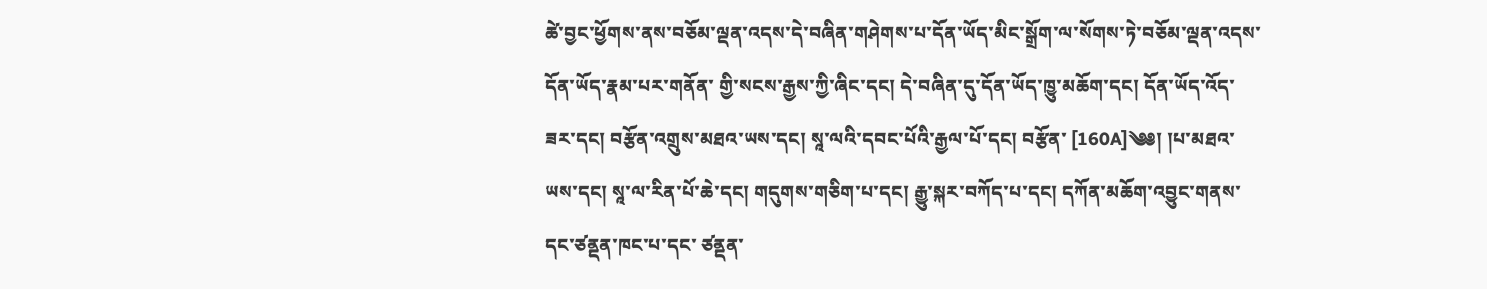ཚེ་བྱང་ཕྱོགས་ནས་བཅོམ་ལྡན་འདས་དེ་བཞིན་གཤེགས་པ་དོན་ཡོད་མིང་སྒྲོག་ལ་སོགས་ཏེ་བཅོམ་ལྡན་འདས་དོན་ཡོད་རྣམ་པར་གནོན་ གྱི་སངས་རྒྱས་ཀྱི་ཞིང་དང། དེ་བཞིན་དུ་དོན་ཡོད་ཁྱུ་མཆོག་དང། དོན་ཡོད་འོད་ཟར་དང། བརྩོན་འགྲུས་མཐའ་ཡས་དང། སཱ་ལའི་དབང་པོའི་རྒྱལ་པོ་དང། བརྩོན་ [160A]༄༅། །པ་མཐའ་ཡས་དང། སཱ་ལ་རིན་པོ་ཆེ་དང། གདུགས་གཅིག་པ་དང། རྒྱུ་སྐར་བཀོད་པ་དང། དཀོན་མཆོག་འབྱུང་གནས་དང་ཙནྡན་ཁང་པ་དང་ ཙནྡན་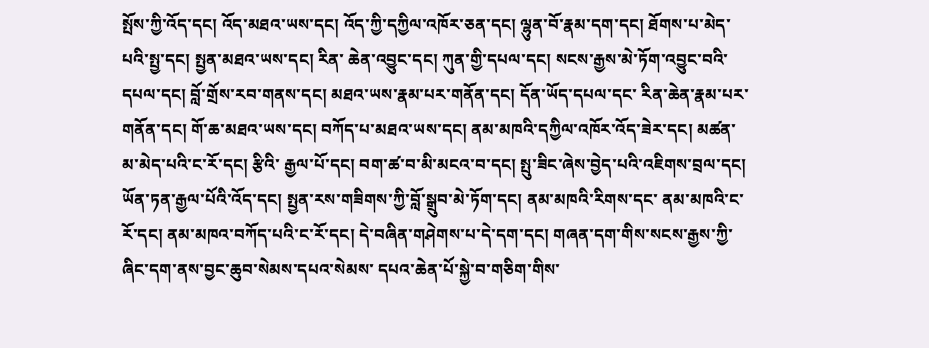སྤོས་ཀྱི་འོད་དང། འོད་མཐའ་ཡས་དང། འོད་ཀྱི་དཀྱིལ་འཁོར་ཅན་དང། ལྷུན་བོ་རྣམ་དག་དང། ཐོགས་པ་མེད་པའི་སྤྱ་དང། སྤྱན་མཐའ་ཡས་དང། རིན་ ཆེན་འབྱུང་དང། ཀུན་གྱི་དཔལ་དང། སངས་རྒྱས་མེ་ཏོག་འབྱུང་བའི་དཔལ་དང། བློ་གྲོས་རབ་གནས་དང། མཐའ་ཡས་རྣམ་པར་གནོན་དང། དོན་ཡོད་དཔལ་དང་ རིན་ཆེན་རྣམ་པར་གནོན་དང། གོ་ཆ་མཐའ་ཡས་དང། བཀོད་པ་མཐའ་ཡས་དང། ནམ་མཁའི་དཀྱིལ་འཁོར་འོད་ཟེར་དང། མཚན་མ་མེད་པའི་ང་རོ་དང། རྩིའི་ རྒྱལ་པོ་དང། བག་ཚ་བ་མི་མངའ་བ་དང། སྤུ་ཟིང་ཞེས་བྱེད་པའི་འཇིགས་བྲལ་དང། ཡོན་ཏན་རྒྱལ་པོའི་འོད་དང། སྤྱན་རས་གཟིགས་ཀྱི་བློ་སྒྲུབ་མེ་ཏོག་དང། ནམ་མཁའི་རིགས་དང་ ནམ་མཁའི་ང་རོ་དང། ནམ་མཁའ་བཀོད་པའི་ང་རོ་དང། དེ་བཞིན་གཤེགས་པ་དེ་དག་དང། གཞན་དག་གིས་སངས་རྒྱས་ཀྱི་ཞིང་དག་ནས་བྱང་ཆུབ་སེམས་དཔའ་སེམས་ དཔའ་ཆེན་པོ་སྐྱེ་བ་གཅིག་གིས་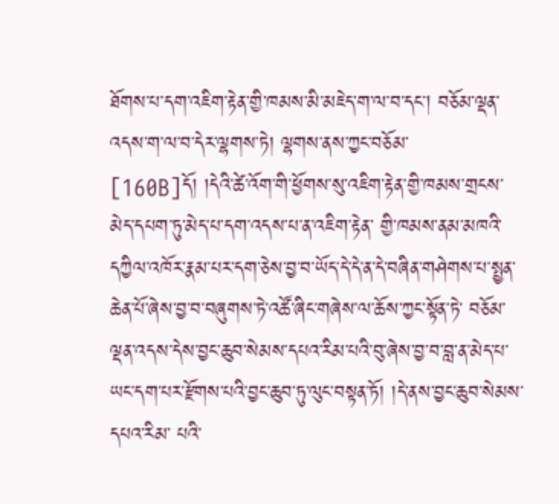ཐོགས་པ་དག་འཇིག་རྟེན་གྱི་ཁམས་མི་མཇེད་ག་ལ་བ་དང། བཅོམ་ལྡན་འདས་ག་ལ་བ་དེར་ལྷགས་ཏེ། ལྷགས་ནས་ཀྱང་བཅོམ་ [160B]དོ། །དེའི་ཚེ་འོག་གི་ཕྱོགས་སུ་འཇིག་རྟེན་གྱི་ཁམས་གྲངས་མེད་དཔག་ཏུ་མེད་པ་དག་འདས་པ་ན་འཇིག་རྟེན་ གྱི་ཁམས་ནམ་མཁའི་དཀྱིལ་འཁོར་རྣམ་པར་དག་ཅེས་བྱ་བ་ཡོད་དེ་དེ་ན་དེ་བཞིན་གཤེགས་པ་སྤྱན་ཆེན་པོ་ཞེས་བྱ་བ་བཞུགས་ཏེ་འཚོ་ཞིང་གཞེས་ལ་ཆོས་ཀྱང་སྟོན་ཏེ་ བཅོམ་ལྡན་འདས་དེས་བྱང་ཆུབ་སེམས་དཔའ་རིམ་པའི་བུ་ཞེས་བྱ་བ་བླ་ན་མེད་པ་ཡང་དག་པར་རྫོགས་པའི་བྱང་ཆུབ་ཏུ་ལུང་བསྟན་ཏོ། །དེ་ནས་བྱང་ཆུབ་སེམས་དཔའ་རིམ་ པའི་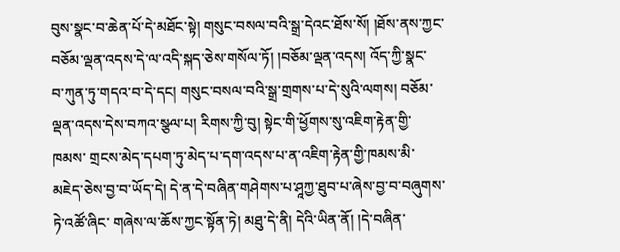བུས་སྣང་བ་ཆེན་པོ་དེ་མཐོང་སྟེ། གསུང་བསལ་བའི་སྒྲ་དེའང་ཐོས་སོ། །ཐོས་ནས་ཀྱང་བཅོམ་ལྡན་འདས་དེ་ལ་འདི་སྐད་ཅེས་གསོལ་ཏོ། །བཅོམ་ལྡན་འདས། འོད་ཀྱི་སྣང་ བ་ཀུན་ཏུ་གདའ་བ་དེ་དང། གསུང་བསལ་བའི་སྒྲ་གྲགས་པ་དེ་སུའི་ལགས། བཅོམ་ལྡན་འདས་དེས་བཀའ་སྩལ་པ། རིགས་ཀྱི་བུ། སྟེང་གི་ཕྱོགས་སུ་འཇིག་རྟེན་གྱི་ཁམས་ གྲངས་མེད་དཔག་ཏུ་མེད་པ་དག་འདས་པ་ན་འཇིག་རྟེན་གྱི་ཁམས་མི་མཇེད་ཅེས་བྱ་བ་ཡོད་དེ། དེ་ན་དེ་བཞིན་གཤེགས་པ་ཤཱཀྱ་ཐུབ་པ་ཞེས་བྱ་བ་བཞུགས་ཏེ་འཚོ་ཞིང་ གཞེས་ལ་ཆོས་ཀྱང་སྟོན་ཏེ། མཐུ་དེ་ནི། དེའི་ཡིན་ནོ། །དེ་བཞིན་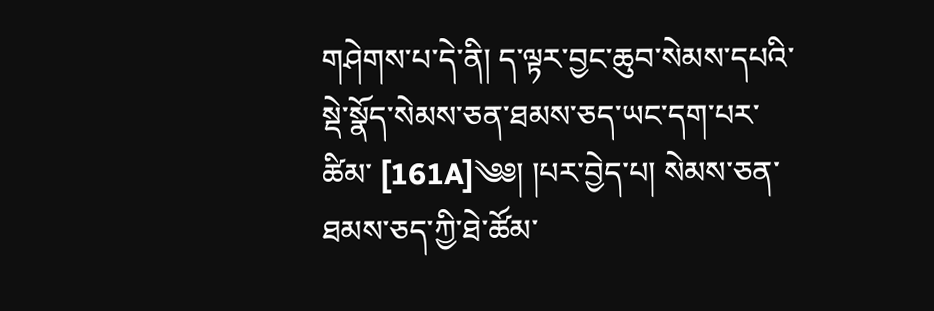གཤེགས་པ་དེ་ནི། ད་ལྟར་བྱང་ཆུབ་སེམས་དཔའི་སྡེ་སྣོད་སེམས་ཅན་ཐམས་ཅད་ཡང་དག་པར་ཚིམ་ [161A]༄༅། །པར་བྱེད་པ། སེམས་ཅན་ཐམས་ཅད་ཀྱི་ཐེ་ཚོམ་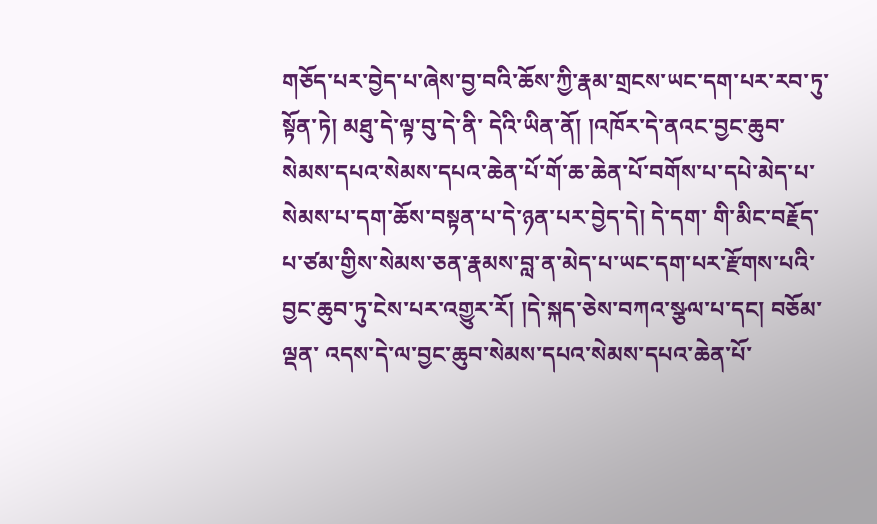གཅོད་པར་བྱེད་པ་ཞེས་བྱ་བའི་ཆོས་ཀྱི་རྣམ་གྲངས་ཡང་དག་པར་རབ་ཏུ་སྟོན་ཏེ། མཐུ་དེ་ལྟ་བུ་དེ་ནི་ དེའི་ཡིན་ནོ། །འཁོར་དེ་ནའང་བྱང་ཆུབ་སེམས་དཔའ་སེམས་དཔའ་ཆེན་པོ་གོ་ཆ་ཆེན་པོ་བགོས་པ་དཔེ་མེད་པ་སེམས་པ་དག་ཆོས་བསྟན་པ་དེ་ཉན་པར་བྱེད་དེ། དེ་དག་ གི་མིང་བརྗོད་པ་ཙམ་གྱིས་སེམས་ཅན་རྣམས་བླ་ན་མེད་པ་ཡང་དག་པར་རྫོགས་པའི་བྱང་ཆུབ་ཏུ་ངེས་པར་འགྱུར་རོ། །དེ་སྐད་ཅེས་བཀའ་སྩལ་པ་དང། བཅོམ་ལྡན་ འདས་དེ་ལ་བྱང་ཆུབ་སེམས་དཔའ་སེམས་དཔའ་ཆེན་པོ་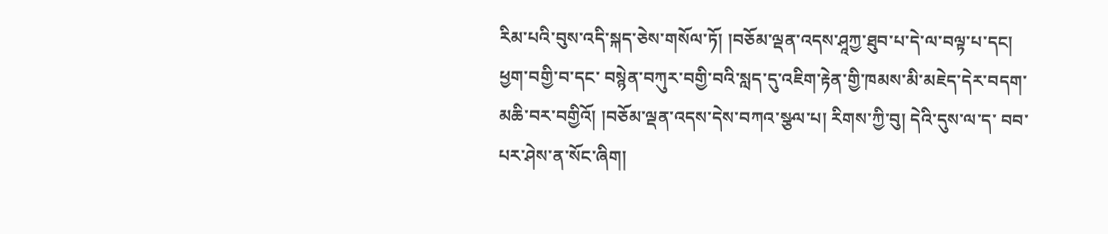རིམ་པའི་བུས་འདི་སྐད་ཅེས་གསོལ་ཏོ། །བཅོམ་ལྡན་འདས་ཤཱཀྱ་ཐུབ་པ་དེ་ལ་བལྟ་པ་དང། ཕྱག་བགྱི་བ་དང་ བསྙེན་བཀུར་བགྱི་བའི་སླད་དུ་འཇིག་རྟེན་གྱི་ཁམས་མི་མཇེད་དེར་བདག་མཆི་བར་བགྱིའོ། །བཅོམ་ལྡན་འདས་དེས་བཀའ་སྩལ་པ། རིགས་ཀྱི་བུ། དེའི་དུས་ལ་ད་ བབ་པར་ཤེས་ན་སོང་ཞིག།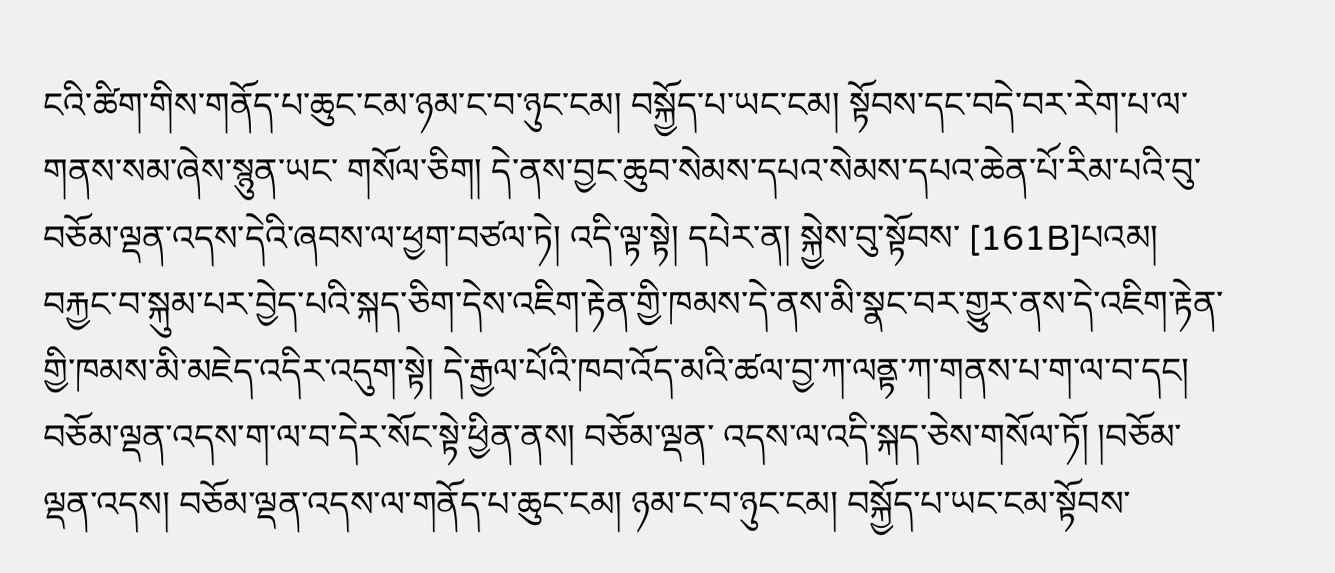ངའི་ཚིག་གིས་གནོད་པ་ཆུང་ངམ་ཉམ་ང་བ་ཉུང་ངམ། བསྐྱོད་པ་ཡང་ངམ། སྟོབས་དང་བདེ་བར་རེག་པ་ལ་གནས་སམ་ཞེས་སྙུན་ཡང་ གསོལ་ཅིག། དེ་ནས་བྱང་ཆུབ་སེམས་དཔའ་སེམས་དཔའ་ཆེན་པོ་རིམ་པའི་བུ་བཅོམ་ལྡན་འདས་དེའི་ཞབས་ལ་ཕྱག་བཙལ་ཏེ། འདི་ལྟ་སྟེ། དཔེར་ན། སྐྱེས་བུ་སྟོབས་ [161B]པའམ། བརྐྱང་བ་སྐུམ་པར་བྱེད་པའི་སྐད་ཅིག་དེས་འཇིག་རྟེན་གྱི་ཁམས་དེ་ནས་མི་སྣང་བར་གྱུར་ནས་དེ་འཇིག་རྟེན་ གྱི་ཁམས་མི་མཇེད་འདིར་འདུག་སྟེ། དེ་རྒྱལ་པོའི་ཁབ་འོད་མའི་ཚལ་བྱ་ཀ་ལནྟ་ཀ་གནས་པ་ག་ལ་བ་དང། བཅོམ་ལྡན་འདས་ག་ལ་བ་དེར་སོང་སྟེ་ཕྱིན་ནས། བཅོམ་ལྡན་ འདས་ལ་འདི་སྐད་ཅེས་གསོལ་ཏོ། །བཅོམ་ལྡན་འདས། བཅོམ་ལྡན་འདས་ལ་གནོད་པ་ཆུང་ངམ། ཉམ་ང་བ་ཉུང་ངམ། བསྐྱོད་པ་ཡང་ངམ་སྟོབས་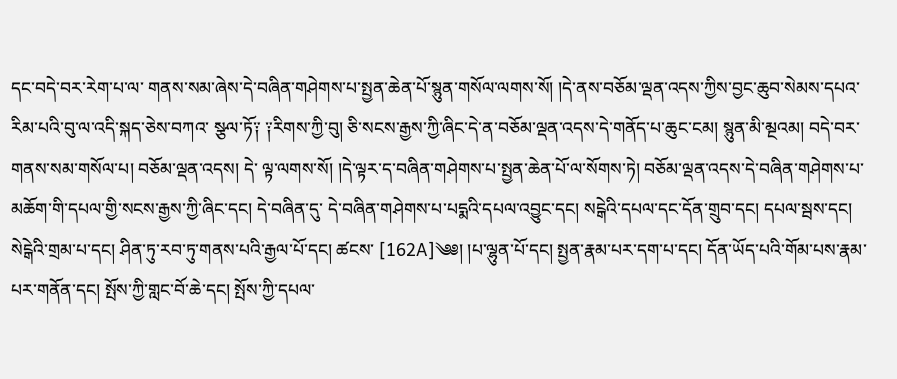དང་བདེ་བར་རེག་པ་ལ་ གནས་སམ་ཞེས་དེ་བཞིན་གཤེགས་པ་སྤྱན་ཆེན་པོ་སྙུན་གསོལ་ལགས་སོ། །དེ་ནས་བཅོམ་ལྡན་འདས་ཀྱིས་བྱང་ཆུབ་སེམས་དཔའ་རིམ་པའི་བུ་ལ་འདི་སྐད་ཅེས་བཀའ་ སྩལ་ཏོ༑ ༑རིགས་ཀྱི་བུ། ཅི་སངས་རྒྱས་ཀྱི་ཞིང་དེ་ན་བཅོམ་ལྡན་འདས་དེ་གནོད་པ་ཆུང་ངམ། སྙུན་མི་མྔའམ། བདེ་བར་གནས་སམ་གསོལ་པ། བཅོམ་ལྡན་འདས། དེ་ ལྟ་ལགས་སོ། །དེ་ལྟར་ད་བཞིན་གཤེགས་པ་སྤྱན་ཆེན་པོ་ལ་སོགས་ཏེ། བཅོམ་ལྡན་འདས་དེ་བཞིན་གཤེགས་པ་མཆོག་གི་དཔལ་གྱི་སངས་རྒྱས་ཀྱི་ཞིང་དང། དེ་བཞིན་དུ་ དེ་བཞིན་གཤེགས་པ་པདྨའི་དཔལ་འབྱུང་དང། སངྒེའི་དཔལ་དང་དོན་གྲུབ་དང། དཔལ་སྦས་དང། སེངྒེའི་གྲམ་པ་དང། ཤིན་ཏུ་རབ་ཏུ་གནས་པའི་རྒྱལ་པོ་དང། ཚངས་ [162A]༄༅། །པ་ལྷུན་པོ་དང། སྤྱན་རྣམ་པར་དག་པ་དང། དོན་ཡོད་པའི་གོམ་པས་རྣམ་པར་གནོན་དང། སྤོས་ཀྱི་གླང་བོ་ཆེ་དང། སྤོས་ཀྱི་དཔལ་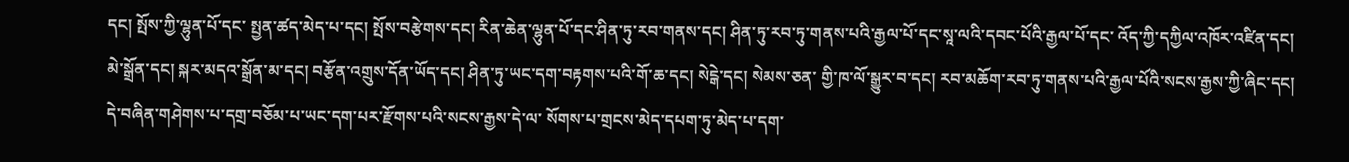དང། སྤོས་ཀྱི་ལྷུན་པོ་དང་ སྤྱན་ཚད་མེད་པ་དང། སྤོས་བརྩེགས་དང། རིན་ཆེན་ལྷུན་པོ་དང་ཤིན་ཏུ་རབ་གནས་དང། ཤིན་ཏུ་རབ་ཏུ་གནས་པའི་རྒྱལ་པོ་དང་སཱ་ལའི་དབང་པོའི་རྒྱལ་པོ་དང་ འོད་ཀྱི་དཀྱིལ་འཁོར་འཛིན་དང། མེ་སྒྲོན་དང། སྐར་མདའ་སྒྲོན་མ་དང། བརྩོན་འགྲུས་དོན་ཡོད་དང། ཤིན་ཏུ་ཡང་དག་བརྟགས་པའི་གོ་ཆ་དང། སེངྒེ་དང། སེམས་ཅན་ གྱི་ཁ་ལོ་སྒྱུར་བ་དང། རབ་མཆོག་རབ་ཏུ་གནས་པའི་རྒྱལ་པོའི་སངས་རྒྱས་ཀྱི་ཞིང་དང། དེ་བཞིན་གཤེགས་པ་དགྲ་བཅོམ་པ་ཡང་དག་པར་རྫོགས་པའི་སངས་རྒྱས་དེ་ལ་ སོགས་པ་གྲངས་མེད་དཔག་ཏུ་མེད་པ་དག་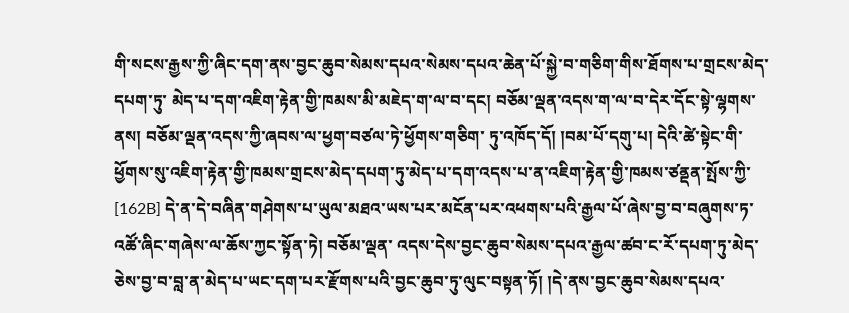གི་སངས་རྒྱས་ཀྱི་ཞིང་དག་ནས་བྱང་ཆུབ་སེམས་དཔའ་སེམས་དཔའ་ཆེན་པོ་སྐྱེ་བ་གཅིག་གིས་ཐོགས་པ་གྲངས་མེད་དཔག་ཏུ་ མེད་པ་དག་འཇིག་རྟེན་གྱི་ཁམས་མི་མཇེད་ག་ལ་བ་དང། བཅོམ་ལྡན་འདས་ག་ལ་བ་དེར་དོང་སྟེ་ལྷགས་ནས། བཅོམ་ལྡན་འདས་ཀྱི་ཞབས་ལ་ཕྱག་བཙལ་ཏེ་ཕྱོགས་གཅིག་ ཏུ་འཁོད་དོ། །བམ་པོ་དགུ་པ། དེའི་ཚེ་སྟེང་གི་ཕྱོགས་སུ་འཇིག་རྟེན་གྱི་ཁམས་གྲངས་མེད་དཔག་ཏུ་མེད་པ་དག་འདས་པ་ན་འཇིག་རྟེན་གྱི་ཁམས་ཙནྡན་སྤོས་ཀྱི་ [162B] དེ་ན་དེ་བཞིན་གཤེགས་པ་ཡུལ་མཐའ་ཡས་པར་མངོན་པར་འཕགས་པའི་རྒྱལ་པོ་ཞེས་བྱ་བ་བཞུགས་ཏ་འཚོ་ཞིང་གཞེས་ལ་ཆོས་ཀྱང་སྟོན་ཏེ། བཅོམ་ལྡན་ འདས་དེས་བྱང་ཆུབ་སེམས་དཔའ་རྒྱལ་ཚབ་ང་རོ་དཔག་ཏུ་མེད་ཅེས་བྱ་བ་བླ་ན་མེད་པ་ཡང་དག་པར་རྫོགས་པའི་བྱང་ཆུབ་ཏུ་ལུང་བསྟན་ཏོ། །དེ་ནས་བྱང་ཆུབ་སེམས་དཔའ་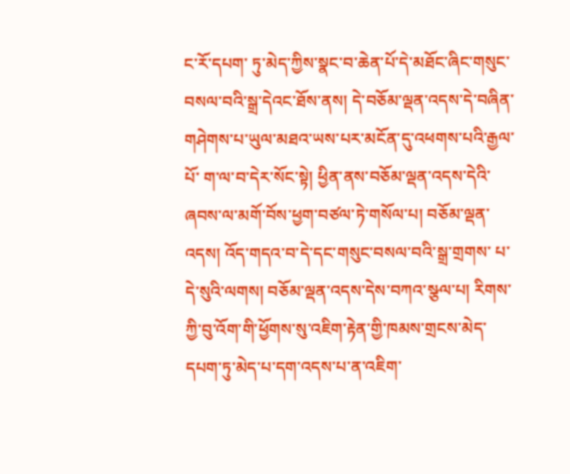ང་རོ་དཔག་ ཏུ་མེད་ཀྱིས་སྣང་བ་ཆེན་པོ་དེ་མཐོང་ཞིང་གསུང་བསལ་བའི་སྒྲ་དེའང་ཐོས་ནས། དེ་བཅོམ་ལྡན་འདས་དེ་བཞིན་གཤེགས་པ་ཡུལ་མཐའ་ཡས་པར་མངོན་དུ་འཕགས་པའི་རྒྱལ་པོ་ ག་ལ་བ་དེར་སོང་སྟེ། ཕྱིན་ནས་བཅོམ་ལྡན་འདས་དེའི་ཞབས་ལ་མགོ་བོས་ཕྱག་བཙལ་ཏེ་གསོལ་པ། བཅོམ་ལྡན་འདས། འོད་གདའ་བ་དེ་དང་གསུང་བསལ་བའི་སྒྲ་གྲགས་ པ་དེ་སུའི་ལགས། བཅོམ་ལྡན་འདས་དེས་བཀའ་སྩལ་པ། རིགས་ཀྱི་བུ་འོག་གི་ཕྱོགས་སུ་འཇིག་རྟེན་གྱི་ཁམས་གྲངས་མེད་དཔག་ཏུ་མེད་པ་དག་འདས་པ་ན་འཇིག་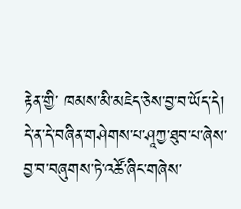རྟེན་གྱི་ ཁམས་མི་མཇེད་ཅེས་བྱ་བ་ཡོད་དེ། དེ་ན་དེ་བཞིན་གཤེགས་པ་ཤཱཀྱ་ཐུབ་པ་ཞེས་བྱ་བ་བཞུགས་ཏེ་འཚོ་ཞིང་གཞེས་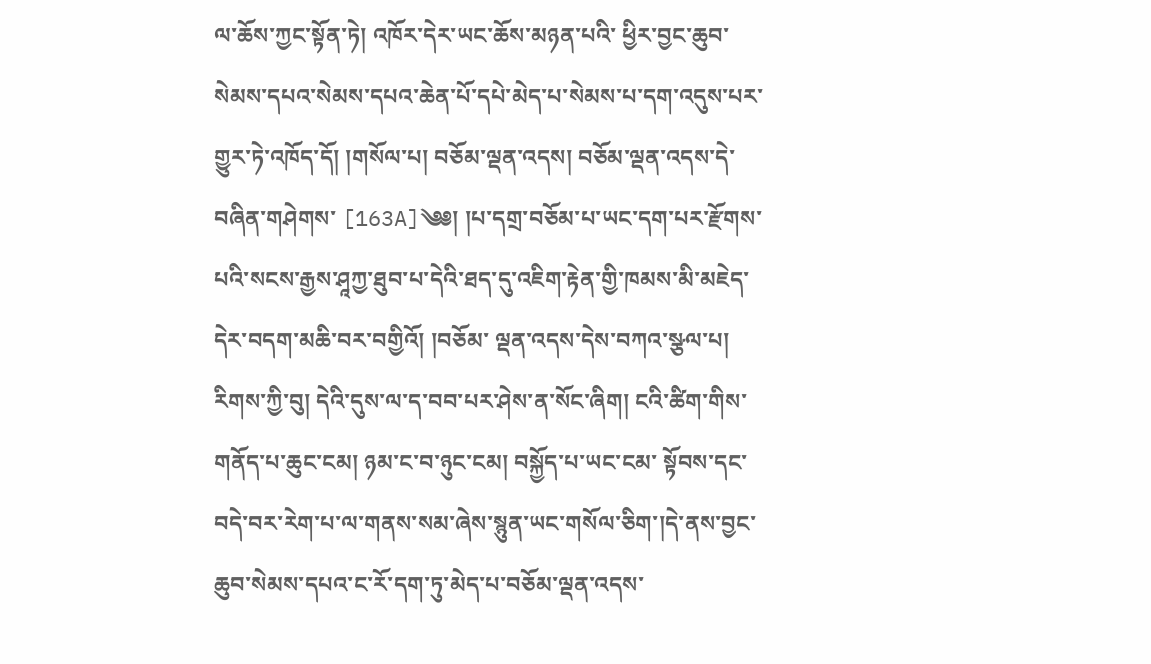ལ་ཆོས་ཀྱང་སྟོན་ཏེ། འཁོར་དེར་ཡང་ཆོས་མཉན་པའི་ ཕྱིར་བྱང་ཆུབ་སེམས་དཔའ་སེམས་དཔའ་ཆེན་པོ་དཔེ་མེད་པ་སེམས་པ་དག་འདུས་པར་གྱུར་ཏེ་འཁོད་དོ། །གསོལ་པ། བཅོམ་ལྡན་འདས། བཅོམ་ལྡན་འདས་དེ་བཞིན་གཤེགས་ [163A]༄༅། །པ་དགྲ་བཅོམ་པ་ཡང་དག་པར་རྫོགས་པའི་སངས་རྒྱས་ཤཱཀྱ་ཐུབ་པ་དེའི་ཐད་དུ་འཇིག་རྟེན་གྱི་ཁམས་མི་མཇེད་དེར་བདག་མཆི་བར་བགྱིའོ། །བཅོམ་ ལྡན་འདས་དེས་བཀའ་སྩལ་པ། རིགས་ཀྱི་བུ། དེའི་དུས་ལ་ད་བབ་པར་ཤེས་ན་སོང་ཞིག། ངའི་ཚིག་གིས་གནོད་པ་ཆུང་ངམ། ཉམ་ང་བ་ཉུང་ངམ། བསྐྱོད་པ་ཡང་ངམ་ སྟོབས་དང་བདེ་བར་རེག་པ་ལ་གནས་སམ་ཞེས་སྙུན་ཡང་གསོལ་ཅིག་།དེ་ནས་བྱང་ཆུབ་སེམས་དཔའ་ང་རོ་དག་ཏུ་མེད་པ་བཅོམ་ལྡན་འདས་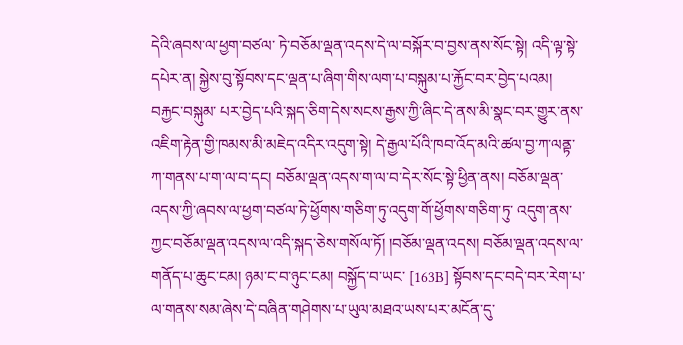དེའི་ཞབས་ལ་ཕྱག་བཙལ་ ཏེ་བཅོམ་ལྡན་འདས་དེ་ལ་བསྐོར་བ་བྱས་ནས་སོང་སྟེ། འདི་ལྟ་སྟེ་དཔེར་ན། སྐྱེས་བུ་སྟོབས་དང་ལྡན་པ་ཞིག་གིས་ལག་པ་བསྐུམ་པ་རྐྱོང་བར་བྱེད་པའམ། བརྐྱང་བསྐུམ་ པར་བྱེད་པའི་སྐད་ཅིག་དེས་སངས་རྒྱས་ཀྱི་ཞིང་དེ་ནས་མི་སྣང་བར་གྱུར་ནས་འཇིག་རྟེན་གྱི་ཁམས་མི་མཇེད་འདིར་འདུག་སྟེ། དེ་རྒྱལ་པོའི་ཁབ་འོད་མའི་ཚལ་བྱ་ཀ་ལནྟ་ ཀ་གནས་པ་ག་ལ་བ་དང། བཅོམ་ལྡན་འདས་ག་ལ་བ་དེར་སོང་སྟེ་ཕྱིན་ནས། བཅོམ་ལྡན་འདས་ཀྱི་ཞབས་ལ་ཕྱག་བཙལ་ཏེ་ཕྱོགས་གཅིག་ཏུ་འདུག་གོ་ཕྱོགས་གཅིག་ཏུ་ འདུག་ནས་ཀྱང་བཅོམ་ལྡན་འདས་ལ་འདི་སྐད་ཅེས་གསོལ་ཏོ། །བཅོམ་ལྡན་འདས། བཅོམ་ལྡན་འདས་ལ་གནོད་པ་ཆུང་ངམ། ཉམ་ང་བ་ཉུང་ངམ། བསྐྱོད་བ་ཡང་ [163B] སྟོབས་དང་བདེ་བར་རེག་པ་ལ་གནས་སམ་ཞེས་དེ་བཞིན་གཤེགས་པ་ཡུལ་མཐའ་ཡས་པར་མངོན་དུ་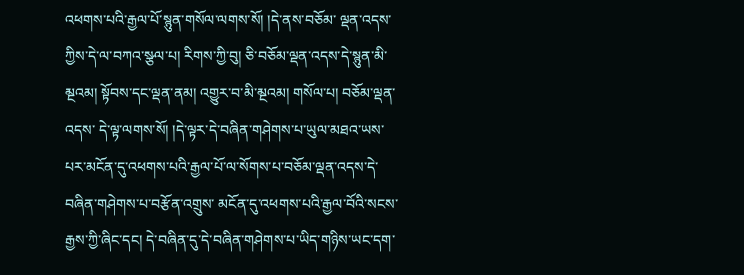འཕགས་པའི་རྒྱལ་པོ་སྙུན་གསོལ་ལགས་སོ། །དེ་ནས་བཅོམ་ ལྡན་འདས་ཀྱིས་དེ་ལ་བཀའ་སྩལ་པ། རིགས་ཀྱི་བུ། ཅི་བཅོམ་ལྡན་འདས་དེ་སྙུན་མི་མྔའམ། སྟོབས་དང་ལྡན་ནམ། འགྱུར་བ་མི་མྔའམ། གསོལ་པ། བཅོམ་ལྡན་འདས་ དེ་ལྟ་ལགས་སོ། །དེ་ལྟར་དེ་བཞིན་གཤེགས་པ་ཡུལ་མཐའ་ཡས་པར་མངོན་དུ་འཕགས་པའི་རྒྱལ་པོ་ལ་སོགས་པ་བཅོམ་ལྡན་འདས་དེ་བཞིན་གཤེགས་པ་བརྩོན་འགྲུས་ མངོན་དུ་འཕགས་པའི་རྒྱལ་བོའི་སངས་རྒྱས་ཀྱི་ཞིང་དང། དེ་བཞིན་དུ་དེ་བཞིན་གཤེགས་པ་ཡིད་གཉིས་ཡང་དག་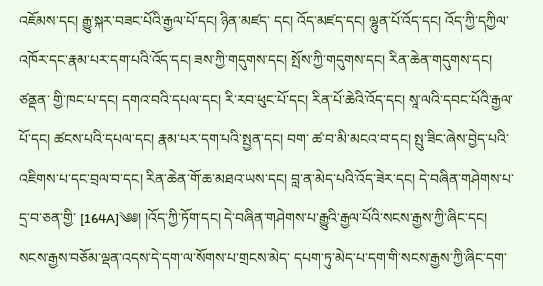འཇོམས་དང། རྒྱུ་སྐར་བཟང་པོའི་རྒྱལ་པོ་དང། ཉིན་མཛད་ དང། འོད་མཛད་དང། ལྷུན་པོ་འོད་དང། འོད་ཀྱི་དཀྱིལ་འཁོར་དང་རྣམ་པར་དག་པའི་འོད་དང། ཟས་ཀྱི་གདུགས་དང། སྤོས་ཀྱི་གདུགས་དང། རིན་ཆེན་གདུགས་དང། ཙནྡན་ གྱི་ཁང་པ་དང། དགའ་བའི་དཔལ་དང། རི་རབ་ཕུང་པོ་དང། རིན་པོ་ཆེའི་འོད་དང། སཱ་ལའི་དབང་པོའི་རྒྱལ་པོ་དང། ཚངས་པའི་དཔལ་དང། རྣམ་པར་དག་པའི་སྤྱན་དང། བག་ ཚ་བ་མི་མངའ་བ་དང། སྤུ་ཟིང་ཞེས་བྱེད་པའི་འཇིགས་པ་དང་བྲལ་བ་དང། རིན་ཆེན་གོ་ཆ་མཐའ་ཡས་དང། བླ་ན་མེད་པའི་འོད་ཟེར་དང། དེ་བཞིན་གཤེགས་པ་དྲ་བ་ཅན་གྱི་ [164A]༄༅། །འོད་ཀྱི་ཏོག་དང། དེ་བཞིན་གཤེགས་པ་རྒྱུའི་རྒྱལ་པོའི་སངས་རྒྱས་ཀྱི་ཞིང་དང། སངས་རྒྱས་བཅོམ་ལྡན་འདས་དེ་དག་ལ་སོགས་པ་གྲངས་མེད་ དཔག་ཏུ་མེད་པ་དག་གི་སངས་རྒྱས་ཀྱི་ཞིང་དག་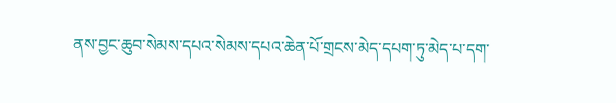ནས་བྱང་ཆུབ་སེམས་དཔའ་སེམས་དཔའ་ཆེན་པོ་གྲངས་མེད་དཔག་ཏུ་མེད་པ་དག་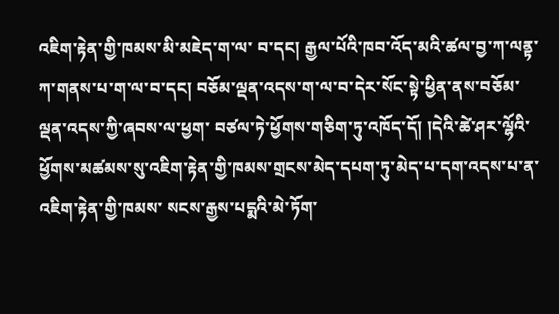འཇིག་རྟེན་གྱི་ཁམས་མི་མཇེད་ག་ལ་ བ་དང། རྒྱལ་པོའི་ཁབ་འོད་མའི་ཚལ་བྱ་ཀ་ལནྟ་ཀ་གནས་པ་ག་ལ་བ་དང། བཅོམ་ལྡན་འདས་ག་ལ་བ་དེར་སོང་སྟེ་ཕྱིན་ནས་བཅོམ་ལྡན་འདས་ཀྱི་ཞབས་ལ་ཕྱག་ བཙལ་ཏེ་ཕྱོགས་གཅིག་ཏུ་འཁོད་དོ། །དེའི་ཚེ་ཤར་ལྷོའི་ཕྱོགས་མཚམས་སུ་འཇིག་རྟེན་གྱི་ཁམས་གྲངས་མེད་དཔག་ཏུ་མེད་པ་དག་འདས་པ་ན་འཇིག་རྟེན་གྱི་ཁམས་ སངས་རྒྱས་པདྨའི་མེ་ཏོག་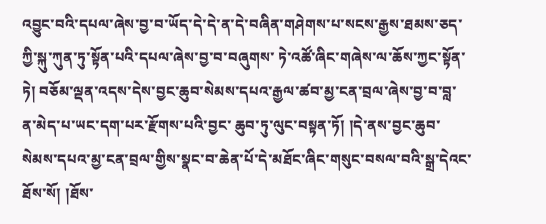འབྱུང་བའི་དཔལ་ཞེས་བྱ་བ་ཡོད་དེ་དེ་ན་དེ་བཞིན་གཤེགས་པ་སངས་རྒྱས་ཐམས་ཅད་ཀྱི་སྐུ་ཀུན་ཏུ་སྟོན་པའི་དཔལ་ཞེས་བྱ་བ་བཞུགས་ ཏེ་འཚོ་ཞིང་གཞེས་ལ་ཆོས་ཀྱང་སྟོན་ཏེ། བཅོམ་ལྡན་འདས་དེས་བྱང་ཆུབ་སེམས་དཔའ་རྒྱལ་ཚབ་མྱ་ངན་བྲལ་ཞེས་བྱ་བ་བླ་ན་མེད་པ་ཡང་དག་པར་རྫོགས་པའི་བྱང་ ཆུབ་ཏུ་ལུང་བསྟན་ཏོ། །དེ་ནས་བྱང་ཆུབ་སེམས་དཔའ་མྱ་ངན་བྲལ་གྱིས་སྣང་བ་ཆེན་པོ་དེ་མཐོང་ཞིང་གསུང་བསལ་བའི་སྒྲ་དེའང་ཐོས་སོ། །ཐོས་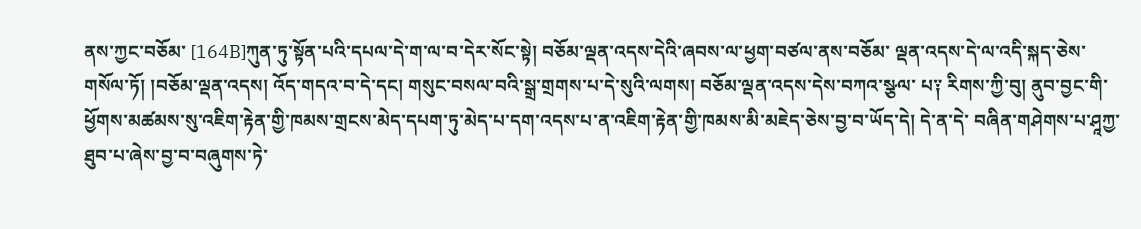ནས་ཀྱང་བཅོམ་ [164B]ཀུན་ཏུ་སྟོན་པའི་དཔལ་དེ་ག་ལ་བ་དེར་སོང་སྟེ། བཅོམ་ལྡན་འདས་དེའི་ཞབས་ལ་ཕྱག་བཙལ་ནས་བཅོམ་ ལྡན་འདས་དེ་ལ་འདི་སྐད་ཅེས་གསོལ་ཏོ། །བཅོམ་ལྡན་འདས། འོད་གདའ་བ་དེ་དང། གསུང་བསལ་བའི་སྒྲ་གྲགས་པ་དེ་སུའི་ལགས། བཅོམ་ལྡན་འདས་དེས་བཀའ་སྩལ་ པ༑ རིགས་ཀྱི་བུ། ནུབ་བྱང་གི་ཕྱོགས་མཚམས་སུ་འཇིག་རྟེན་གྱི་ཁམས་གྲངས་མེད་དཔག་ཏུ་མེད་པ་དག་འདས་པ་ན་འཇིག་རྟེན་གྱི་ཁམས་མི་མཇེད་ཅེས་བྱ་བ་ཡོད་དེ། དེ་ན་དེ་ བཞིན་གཤེགས་པ་ཤཱཀྱ་ཐུབ་པ་ཞེས་བྱ་བ་བཞུགས་ཏེ་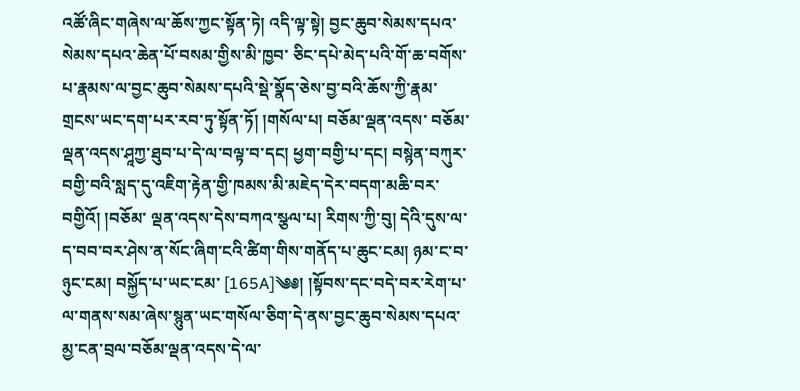འཚོ་ཞིང་གཞེས་ལ་ཆོས་ཀྱང་སྟོན་ཏེ། འདི་ལྟ་སྟེ། བྱང་ཆུབ་སེམས་དཔའ་སེམས་དཔའ་ཆེན་པོ་བསམ་གྱིས་མི་ཁྱབ་ ཅིང་དཔེ་མེད་པའི་གོ་ཆ་བགོས་པ་རྣམས་ལ་བྱང་ཆུབ་སེམས་དཔའི་སྡེ་སྣོད་ཅེས་བྱ་བའི་ཆོས་ཀྱི་རྣམ་གྲངས་ཡང་དག་པར་རབ་ཏུ་སྟོན་ཏོ། །གསོལ་པ། བཅོམ་ལྡན་འདས་ བཅོམ་ལྡན་འདས་ཤཱཀྱ་ཐུབ་པ་དེ་ལ་བལྟ་བ་དང། ཕྱག་བགྱི་པ་དང། བསྙེན་བཀུར་བགྱི་བའི་སླད་དུ་འཇིག་རྟེན་གྱི་ཁམས་མི་མཇེད་དེར་བདག་མཆི་བར་བགྱིའོ། །བཅོམ་ ལྡན་འདས་དེས་བཀའ་སྩལ་པ། རིགས་ཀྱི་བུ། དེའི་དུས་ལ་ད་བབ་བར་ཤེས་ན་སོང་ཞིག་ངའི་ཚིག་གིས་གནོད་པ་ཆུང་ངམ། ཉམ་ང་བ་ཉུང་ངམ། བསྐྱོད་པ་ཡང་ངམ་ [165A]༄༅། །སྟོབས་དང་བདེ་བར་རེག་པ་ལ་གནས་སམ་ཞེས་སྙུན་ཡང་གསོལ་ཅིག་དེ་ནས་བྱང་ཆུབ་སེམས་དཔའ་མྱ་ངན་བྲལ་བཅོམ་ལྡན་འདས་དེ་ལ་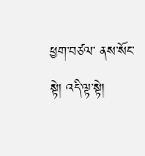ཕྱག་བཙལ་ ནས་སོང་སྟེ། འདི་ལྟ་སྟེ།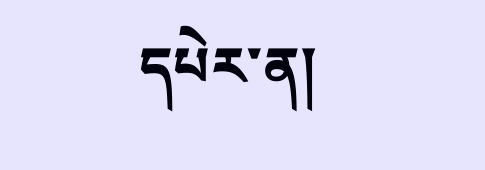དཔེར་ན།